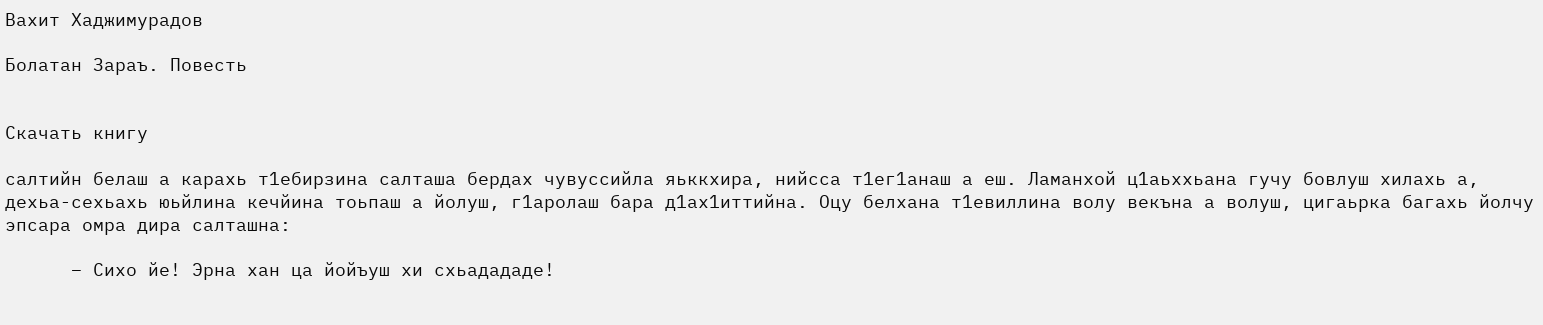Вахит Хаджимурадов

Болатан Зараъ. Повесть


Скачать книгу

салтийн белаш а карахь т1ебирзина салташа бердах чувуссийла яьккхира, нийсса т1ег1анаш а еш. Ламанхой ц1аьххьана гучу бовлуш хилахь а, дехьа-сехьахь юьйлина кечйина тоьпаш а йолуш, г1аролаш бара д1ах1иттийна. Оцу белхана т1евиллина волу векъна а волуш, цигаьрка багахь йолчу эпсара омра дира салташна:

      – Сихо йе! Эрна хан ца йойъуш хи схьадададе!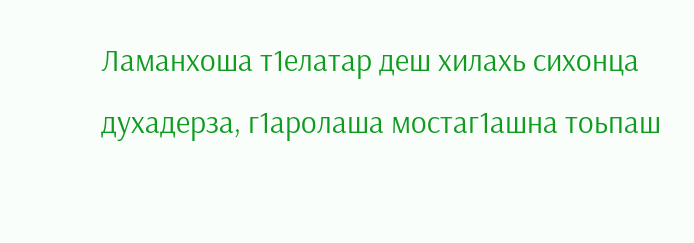Ламанхоша т1елатар деш хилахь сихонца духадерза, г1аролаша мостаг1ашна тоьпаш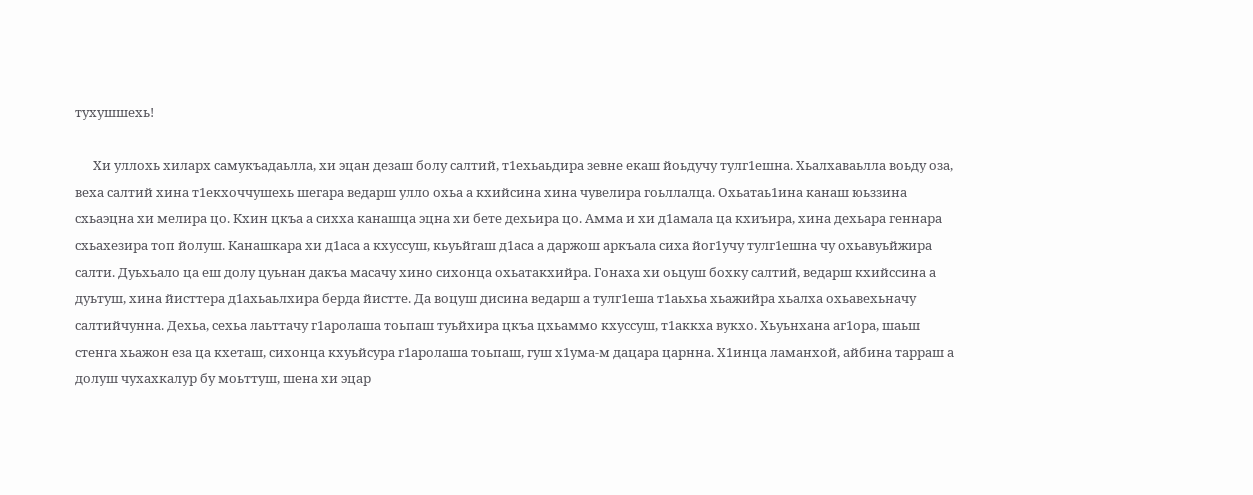тухушшехь!

      Хи уллохь хиларх самукъадаьлла, хи эцан дезаш болу салтий, т1ехьаьдира зевне екаш йоьдучу тулг1ешна. Хьалхаваьлла воьду оза, веха салтий хина т1екхоччушехь шегара ведарш улло охьа а кхийсина хина чувелира гоьллалца. Охьатаь1ина канаш юьззина схьаэцна хи мелира цо. Кхин цкъа а сихха канашца эцна хи бете дехьира цо. Амма и хи д1амала ца кхиъира, хина дехьара геннара схьахезира топ йолуш. Канашкара хи д1аса а кхуссуш, кьуьйгаш д1аса а даржош аркъала сиха йог1учу тулг1ешна чу охьавуьйжира салти. Дуьхьало ца еш долу цуьнан дакъа масачу хино сихонца охьатакхийра. Гонаха хи оьцуш бохку салтий, ведарш кхийссина а дуьтуш, хина йисттера д1ахьаьлхира берда йистте. Да воцуш дисина ведарш а тулг1еша т1аьхьа хьажийра хьалха охьавехьначу салтийчунна. Дехьа, сехьа лаьттачу г1аролаша тоьпаш туьйхира цкъа цхьаммо кхуссуш, т1аккха вукхо. Хьуьнхана аг1ора, шаьш стенга хьажон еза ца кхеташ, сихонца кхуьйсура г1аролаша тоьпаш, гуш х1ума-м дацара царнна. Х1инца ламанхой, айбина тарраш а долуш чухахкалур бу моьттуш, шена хи эцар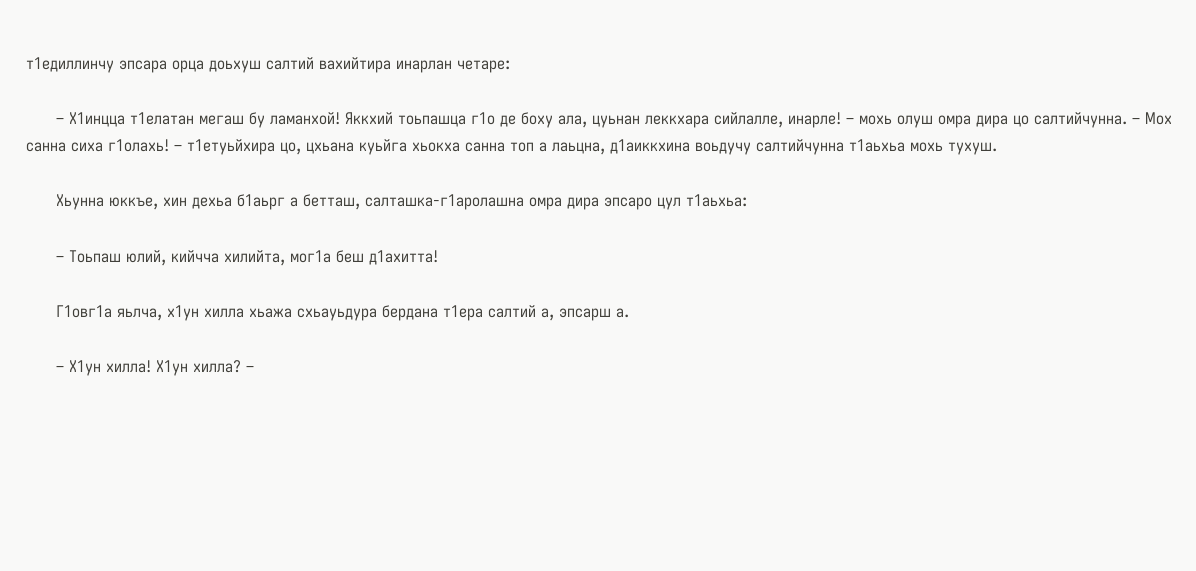т1едиллинчу эпсара орца доьхуш салтий вахийтира инарлан четаре:

      – Х1инцца т1елатан мегаш бу ламанхой! Яккхий тоьпашца г1о де боху ала, цуьнан леккхара сийлалле, инарле! – мохь олуш омра дира цо салтийчунна. – Мох санна сиха г1олахь! – т1етуьйхира цо, цхьана куьйга хьокха санна топ а лаьцна, д1аиккхина воьдучу салтийчунна т1аьхьа мохь тухуш.

      Хьунна юккъе, хин дехьа б1аьрг а бетташ, салташка-г1аролашна омра дира эпсаро цул т1аьхьа:

      – Тоьпаш юлий, кийчча хилийта, мог1а беш д1ахитта!

      Г1овг1а яьлча, х1ун хилла хьажа схьауьдура бердана т1ера салтий а, эпсарш а.

      – Х1ун хилла! Х1ун хилла? –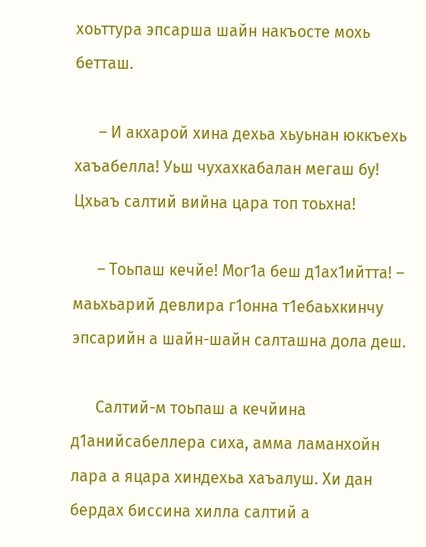хоьттура эпсарша шайн накъосте мохь бетташ.

      – И акхарой хина дехьа хьуьнан юккъехь хаъабелла! Уьш чухахкабалан мегаш бу! Цхьаъ салтий вийна цара топ тоьхна!

      – Тоьпаш кечйе! Мог1а беш д1ах1ийтта! – маьхьарий девлира г1онна т1ебаьхкинчу эпсарийн а шайн-шайн салташна дола деш.

      Салтий-м тоьпаш а кечйина д1анийсабеллера сиха, амма ламанхойн лара а яцара хиндехьа хаъалуш. Хи дан бердах биссина хилла салтий а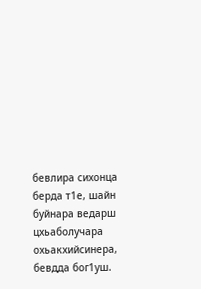бевлира сихонца берда т1е, шайн буйнара ведарш цхьаболучара охьакхийсинера, бевдда бог1уш.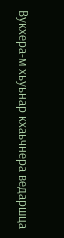Вукхера-м хьуьнар кхаьчнера ведаршца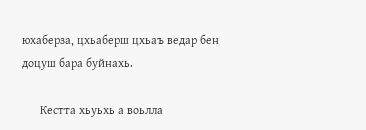юхаберза, цхьаберш цхьаъ ведар бен доцуш бара буйнахь.

      Кестта хьуьхь а воьлла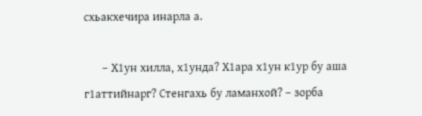схьакхечира инарла а.

      – Х1ун хилла, х1унда? Х1ара х1ун к1ур бу аша г1аттийнарг? Стенгахь бу ламанхой? – зорба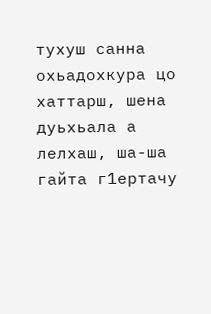тухуш санна охьадохкура цо хаттарш, шена дуьхьала а лелхаш, ша-ша гайта г1ертачу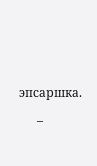эпсаршка.

      –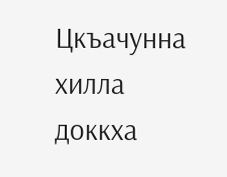Цкъачунна хилла доккха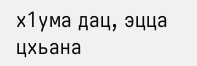х1ума дац, эцца цхьана